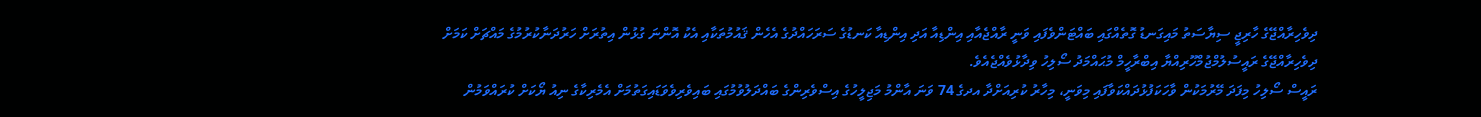ދިވެހިރާއްޖޭގެ ހާރިޖީ ސިޔާސަތު މައިގަނޑު ގޮތެއްގައި ބައްޓަންވެފައި ވަނީ ރާއްޖެއާއި އިންޑިއާ އަދި އިންޑިއާ ކަނޑުގެ ސަރަހައްދުގެ އެހެން ޤައުމުތަކާއި އެކު އޮންނަ ގުޅުން އިތުރަށް ހަރުދަނާކުރުމުގެ މައްޗަށް ކަމަށް ދިވެހިރާއްޖޭގެ ރައީސުލުމްޖުމްހޫރިއްޔާ އިބްރާހީމް މުޙައްމަދު ސޯލިހު ވިދާޅުވެއްޖެއެވެ.
ރައީސް ސޯލިހު މިފަދަ މޭރުމަކުން ވާހަކަފުޅުދައްކަވާފައި މިވަނީ، މިހާރު ކުރިއަށްދާ އދގެ 74 ވަނަ އާންމު މަޖިލީހުގެ އިސްވެރިންގެ ބައްދަލުވުމުގައި ބައިވެރިވެވަޑައިގަތުމަށް އެމެރިކާގެ ނިއު ޔޯކަށް ކުރައްވަމުން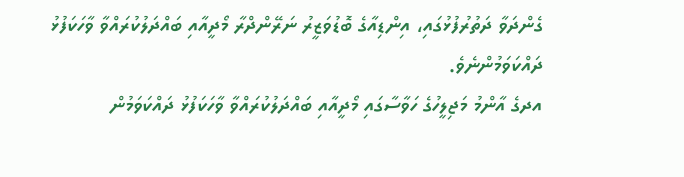ގެންދަވާ ދަތުރުފުޅުގައި، އިންޑިއާގެ ބޮޑުވަޒީރު ނަރޭންދްރާ މޯދީއާއި ބައްދަލުކުރައްވާ ވާހަކަފުޅު ދައްކަވަމުންނެވެ.
އދގެ އާންމު މަޖިލީހުގެ ހަވާސާގައި މޯދީއާއި ބައްދަލުކުރައްވާ ވާހަކަފުޅު ދައްކަވަމުން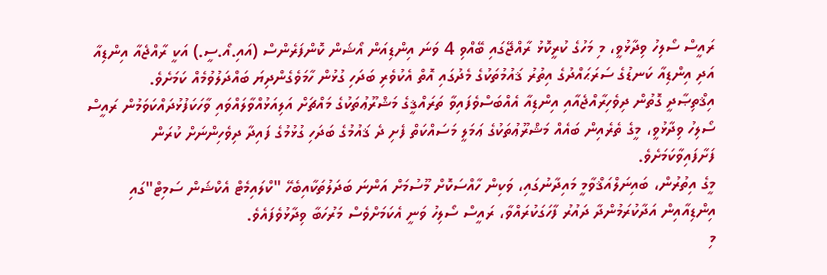ރައީސް ސޯލިހު ވިދާޅުވީ، މި މަހުގެ ކުރީކޮޅު ރާއްޖޭގައި ބޭއްވި 4 ވަނަ އިންޑިއަން އޯޝަން ކޮންފަރެންސް (އައި.އޯ.ސީ.) އަކީ ރާއްޖެއާ އިންޑިއާ އަދި އިންޑިއާ ކަނޑުގެ ސަރަޙައްދުގެ އިތުރު ޤައުމުތަކުގެ މެދުގައި އޮތް އެކުވެރި ބަދަހި ގުޅުން ހާމަވެގެންދިޔަ ބައްދަލުވުމެއް ކަމަށެވެ.
އިޤްތިޞާދީ ގޮތުން ދިވެހިރާއްޖެއާއި އިންޑިއާ އެއްބަސްވެފައިވާ ތަރައްޤީގެ މަޝްރޫޢުތަކުގެ މައްޗަށް އަލިއަޅުއްވާލައްވައި ވާހަކަފުޅުދައްކަވަމުން ރައީސް ސޯލިހު ވިދާޅުވީ، މީގެ ތެރެއިން ބައެއް މަޝްރޫޢުތަކުގެ ޢަމަލީ މަސައްކަތް ފެށި ދެ ޤައުމުގެ ބަދަހި ގުޅުމުގެ ފައިދާ ދިވެހިންނަށް ކުރަން ފަށާފައިވާކަމަށެވެ.
މީގެ އިތުރުން، ބައިނަލްއަޤްވާމީ މައިދާނުގައި، ވަކިން ހާއްސަކޮށް މޫސުމަށް އަންނަ ބަދަލުތަކާއިބެހޭ "ކްލައިމެޓް އެކްޝަން ސަމިޓް"ގައި އިންޑިއާއިން އަދާކުރަމުންދާ ދައުރު ފާހަގަކުރައްވާ، ރައީސް ސޯލިހު ވަނީ އެކަމަށްވެސް މަރުހަބާ ވިދާޅުވެފައެވެ.
މި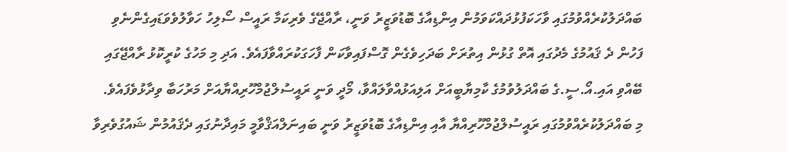ބައްދަލުކުރެއްވުމުގައި ވާހަކަފުޅުދައްކަވަމުން އިންޑިއާގެ ބޮޑުވަޒީރު ވަނީ، ރާއްޖޭގެ ވެރިކަމާ ރައީސް ސޯލިހު ހަވާލުވެވަޑައިގެންނެވި ފަހުން ދެ ޤައުމުގެ މެދުގައި އޮތް ގުޅުން އިތުރަށް ބަދަހިވެގެން ގޮސްފައިވާކަން ފާހަގަކުރައްވާފައެވެ. އަދި މި މަހުގެ ކުރީކޮޅު ރާއްޖޭގައި ބޭއްވި އައި.އޯ.ސީ.ގެ ބައްދަލުވުމުގެ ކާމިޔާބީއަށް އަލިއަޅުއްވާލައްވާ، މޯދީ ވަނީ ރައީސުލްޖުމްހޫރިއްޔާއަށް މަރުހަބާ ވިދާޅުވެފައެވެ.
މި ބައްދަލުކުރެއްވުމުގައި ރައީސުލްޖުމްހޫރިއްޔާ އާއި އިންޑިއާގެ ބޮޑުވަޒީރު ވަނީ ބައިނަލްއަޤްވާމީ މައިދާނުގައި ދެޤައުމުން ޝައުގުވެރިވާ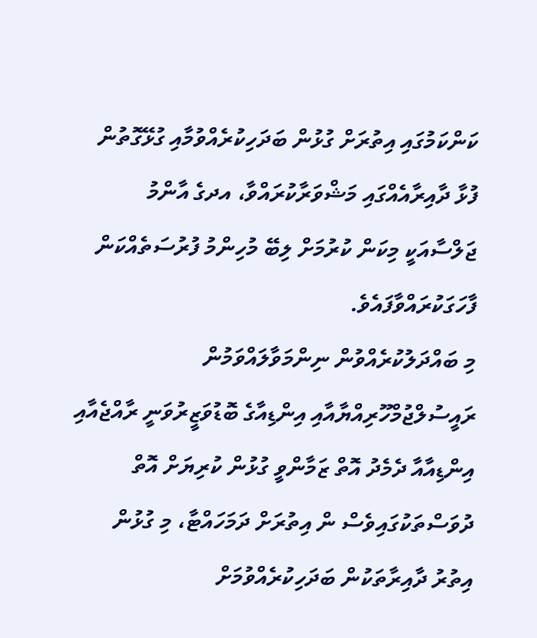ކަންކަމުގައި އިތުރަށް ގުޅުން ބަދަހިކުރެއްވުމާއި ގުޅޭގޮތުން ފުޅާ ދާއިރާއެއްގައި މަޝްވަރާކުރައްވާ، އދގެ އާންމު ޖަލްސާއަކީ މިކަން ކުރުމަށް ލިބޭ މުހިންމު ފުރުސަތެއްކަން ފާހަގަކުރައްވާފައެވެ.
މި ބައްދަލުކުރެއްވުން ނިންމަވާލައްވަމުން ރައީސުލްޖުމްހޫރިއްޔާއާއި އިންޑިއާގެ ބޮޑުވަޒީރުވަނީ ރާއްޖެއާއި އިންޑިއާއާ ދެމެދު އޮތް ޒަމާންވީ ގުޅުން ކުރިޔަށް އޮތް ދުވަސްތަކުގައިވެސް ން އިތުރަށް ދަމަހައްޓާ، މި ގުޅުން އިތުރު ދާއިރާތަކުން ބަދަހިކުރެއްވުމަށް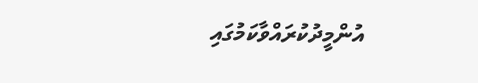އުންމީދުކުރައްވާކަމުގައި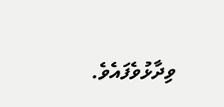ވިދާޅުވެފައެވެ.